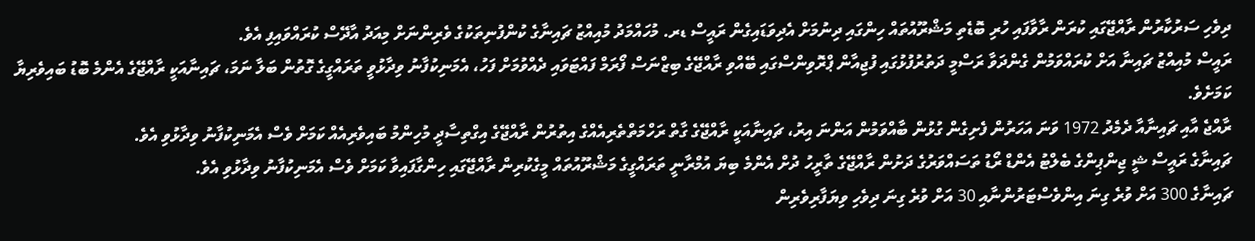ދިވެހި ސަރުކާރުން ރާއްޖޭގައި ކުރަން ރާވާފައި ހުރި ބޮޑެތި މަޝްރޫއުތައް ހިންގައި ދިނުމަށް އެދިވަޑައިގެން ރައީސް ޑރ. މުހައްމަދު މުއިއްޒު ޗައިނާގެ ކުންފުނިތަކުގެ ވެރިންނަށް މިއަދު އާދޭސް ކުރައްވައިފި އެވެ.
ރައީސް މުއިއްޒު ޗައިނާ އަށް ކުރައްވަމުން ގެންދަވާ ރަސްމީ ދަތުރުފުޅުގައި ފުޖިއާން ޕްރޮވިންސްގައި ބޭއްވި ރާއްޖޭގެ ބިޒްނަސް ފޯރަމް ފައްޓަވައި ދެއްވުމަށް ފަހު، އެމަނިކުފާނު ވިދާޅުވީ ތަރައްގީގެ ގޮތުން ބަލާ ނަމަ، ޗައިނާއަކީ ރާއްޖޭގެ އެންމެ ބޮޑު ބައިވެރިޔާ ކަމަށެވެ.
ރާއްޖެ އާއި ޗައިނާއާ ދެމެދު 1972 ވަނަ އަހަރުން ފެށިގެން ގުޅުން ބާއްވަމުން އަންނަ އިރު، ޗައިނާއަކީ ރާއްޖޭގެ ގާތް ރަހްމަތްތެރިއެއްގެ އިތުރުން ރާއްޖޭގެ އިގްތިސާދީ މުހިންމު ބައިވެރިއެއް ކަމަށް ވެސް އެމަނިކުފާނު ވިދާޅުވި އެވެ.
ޗައިނާގެ ރައީސް ޝީ ޖިންޕިންގެ ބެލްޓު އެންޑް ރޯޑު ތަސައްވަރުގެ ދަށުން ރާއްޖޭގެ ތާރީހު ދުށް އެންމެ ބިޔަ އުމްރާނީ ތަރައްގީގެ މަޝްރޫއުތައް މީގެކުރިން ރާއްޖޭގައި ހިންގާފައިވާ ކަމަށް ވެސް އެމަނިކުފާނު ވިދާޅުވި އެވެ.
ޗައިނާގެ 300 އަށް ވުރެ ގިނަ އިންވެސްޓަރުންނާއި 30 އަށް ވުރެ ގިނަ ދިވެހި ވިޔަފާރިވެރިން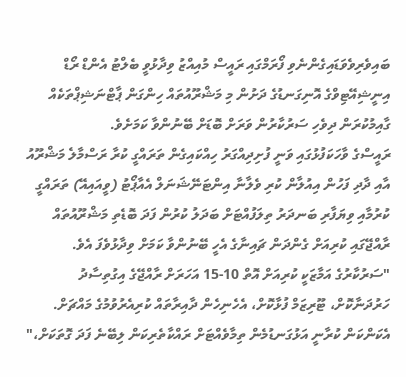ބައިވެރިވެވަޑައިގެންނެވި ފޯރަމްގައި ރައީސް މުއިއްޒު ވިދާޅުވީ ބެލްޓު އެންޑް ރޯޑް އިނީޝިއޭޓިވްގެ އޮނިގަނޑުގެ ދަށުން މި މަޝްރޫއުތައް ހިންގަން ޕާޓްނަޝިޕްތަކެއް ގާއިމުކުރަން ދިވެހި ސަރުކާރުން ވަރަށް ބޮޑަށް ބޭނުންވާ ކަމަށެވެ.
ރައީސްގެ ވާހަކަފުޅުގައި ވަނީ ފުށިދިއްގަރު ހިއްކައިގެން ތަރައްގީ ކުރާ ރަސްމާލެ މަޝްރޫއު އާއި ދާދި ފަހުން އިއުލާން ކުރި ވެލާނާ އިންޓަނޭޝަނަލް އެއާޕޯޓު (ވީއައިއޭ) ތަރައްގީ ކުރުމާއި ވިޔަފާރި ބަނދަރު ތިލަފުއްޓަށް ބަދަލު ކުރުން ފަދަ ބޮޑެތި މަޝްރޫއުތައް ރާއްޖޭގައި ކުރިއަށް ގެންދަން ޗައިނާގެ އެހީ ބޭނުންވާ ކަމަށް ވިދާޅުވެފަ އެވެ.
"ސަރުކާރުގެ އަމާޒަކީ ކުރިއަށް އޮތް 10-15 އަހަރަށް ރާއްޖޭގެ އިގުތިސާދު ހަރުދަނާކޮށް، ޓޫރިޒަމް ފުޅާކޮށް، އެހެނިހެން ދާއިރާތައް ކުރިއެރުވުމުގެ މައްޗަށް. އެކަންކަން ކުރާނީ އަޅުގަނޑުމެން ތިމާވެއްޓަށް ރައްކާތެރިކަން ލިބޭނެ ފަދަ ގޮތަކަށް،"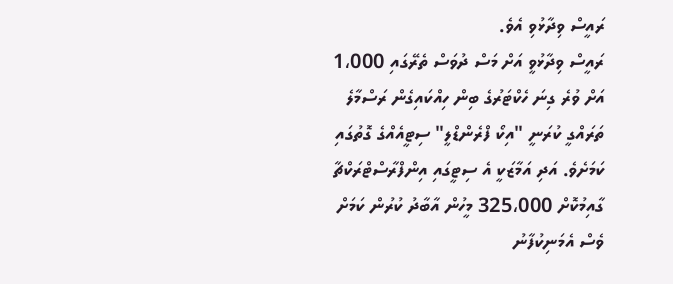ރައީސް ވިދާޅުވި އެވެ.
ރައީސް ވިދާޅުވީ އަށް މަސް ދުވަސް ތެރޭގައި 1،000 އަށް ވުރެ ގިނަ ހެކްޓަރުގެ ބިން ހިއްކައިގެން ރަސްމާލެ ތަރައްގީ ކުރަނީ "އިކޯ ފްރެންޑްލީ" ސިޓީއެއްގެ ގޮތުގައި ކަމަށެވެ. އަދި އަމާޒަކީ އެ ސިޓީގައި އިންފްރާސްޓްރަކްޗާ ގާއިމުކޮށް 325،000 މީހުން އާބާދު ކުރުން ކަމަށް ވެސް އެމަނިކުފާނު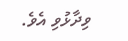ވިދާޅުވި އެވެ.